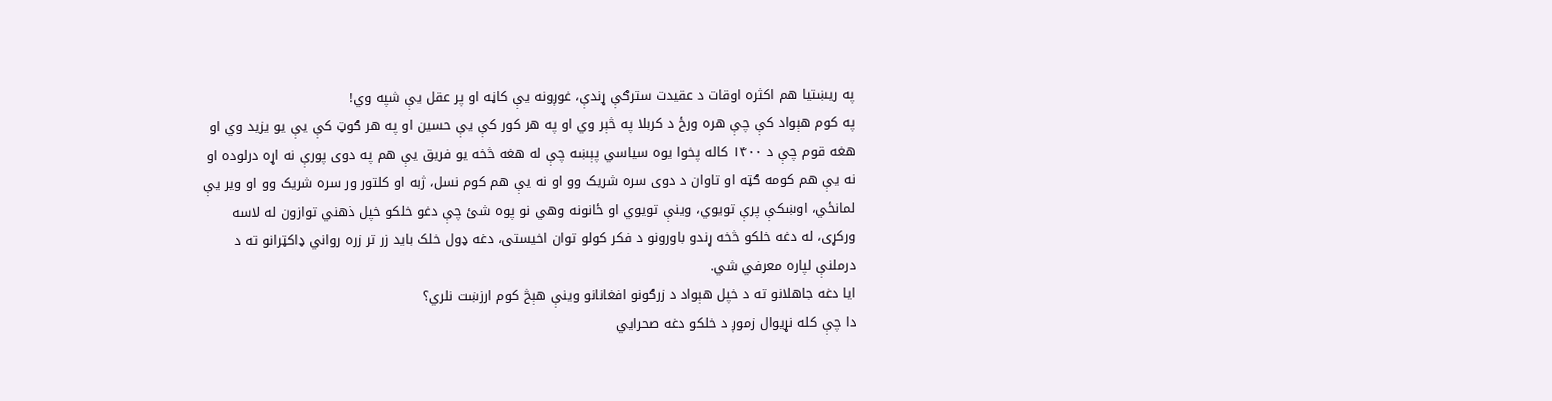په ريښتيا هم اکثره اوقات د عقيدت سترګې ړندې، غوږونه یې کاڼه او پر عقل يې شپه وي!
په کوم هېواد کې چې هره ورځ د کربلا په څېر وي او په هر کور کې یې حسين او په هر ګوټ کې یې يو يزيد وي او هغه قوم چې د ۱۴۰۰ کاله پخوا يوه سياسي پېښه چې له هغه څخه يو فريق يې هم په دوی پورې نه اړه درلوده او نه يې هم کومه ګټه او تاوان د دوی سره شريک وو او نه يې هم کوم نسل، ژبه او کلتور ور سره شریک وو او ویر یې لمانځي، اوښکې پرې تويوي، وينې تويوي او ځانونه وهي نو پوه شئ چې دغو خلکو خپل ذهني توازون له لاسه ورکړی، له دغه خلکو څخه ړندو باورونو د فکر کولو توان اخيستی، دغه ډول خلک باید زر تر زره رواني ډاکټرانو ته د درملنې لپاره معرفي شي.
ایا دغه جاهلانو ته د خپل هېواد د زرګونو افغانانو وینې هېڅ کوم ارزښت نلري؟
دا چې کله نړیوال زموږ د خلکو دغه صحرايي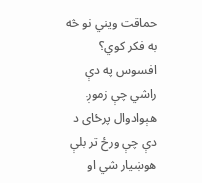حماقت ویني نو څه به فکر کوي؟
افسوس په دې راشي چې زموږ هېوادوال پرځای د دې چې ورځ تر بلې هوښیار شي او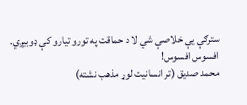سترګې یې خلاصې شي لا د حماقت په تورو تیارو کې ډوبيږي.
افسوس افسوس!
محمد صديق (تر انسانیت لوړ مذهب نشته)